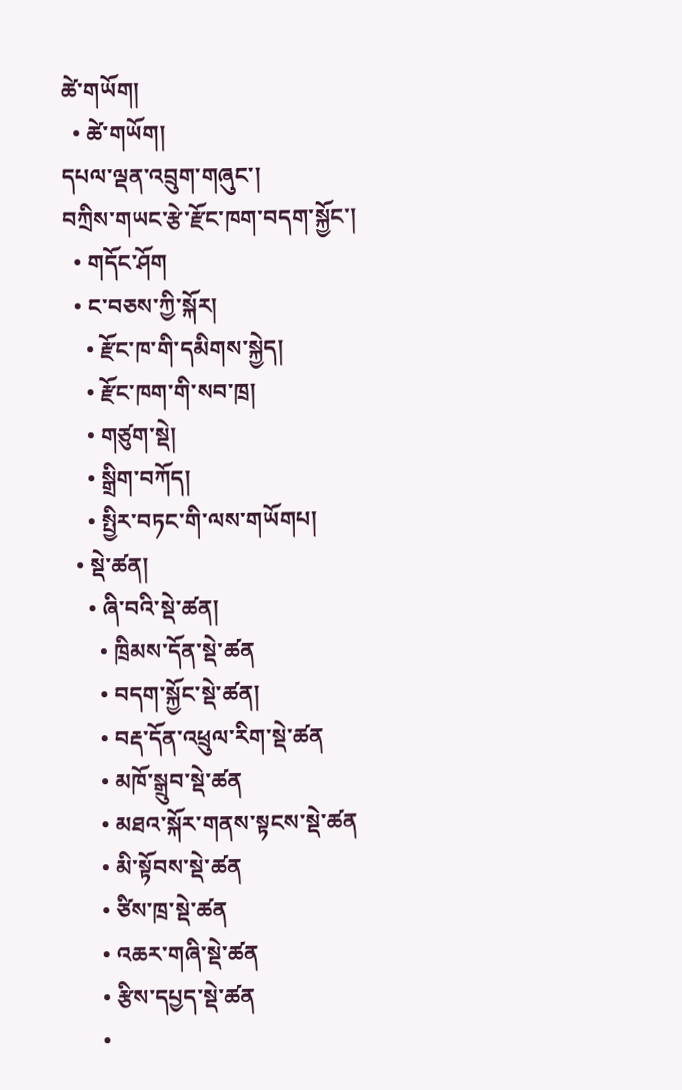ཚེ་གཡོག།
  • ཚེ་གཡོག།
དཔལ་ལྡན་འབྲུག་གཞུང་།
བཀྲིས་གཡང་རྩེ་རྫོང་ཁག་བདག་སྐྱོང་།
  • གདོང་ཤོག
  • ང་བཅས་ཀྱི་སྐོར།
    • རྫོང་ཁ་གི་དམིགས་སྐྱེད།
    • རྫོང་ཁག་གི་སབ་ཁྲ།
    • གཙུག་སྡེ།
    • སྒྲིག་བཀོད།
    • སྤྱིར་བཏང་གི་ལས་གཡོགཔ།
  • སྡེ་ཚན།
    • ཞི་བའི་སྡེ་ཚན།
      • ཁྲིམས་དོན་སྡེ་ཚན
      • བདག་སྐྱོང་སྡེ་ཚན།
      • བརྡ་དོན་འཕྲུལ་རིག་སྡེ་ཚན
      • མཁོ་སྒྲུབ་སྡེ་ཚན
      • མཐའ་སྐོར་གནས་སྟངས་སྡེ་ཚན
      • མི་སྟོབས་སྡེ་ཚན
      • ཙིས་ཁྲ་སྡེ་ཚན
      • འཆར་གཞི་སྡེ་ཚན
      • རྩིས་དཔྱད་སྡེ་ཚན
      •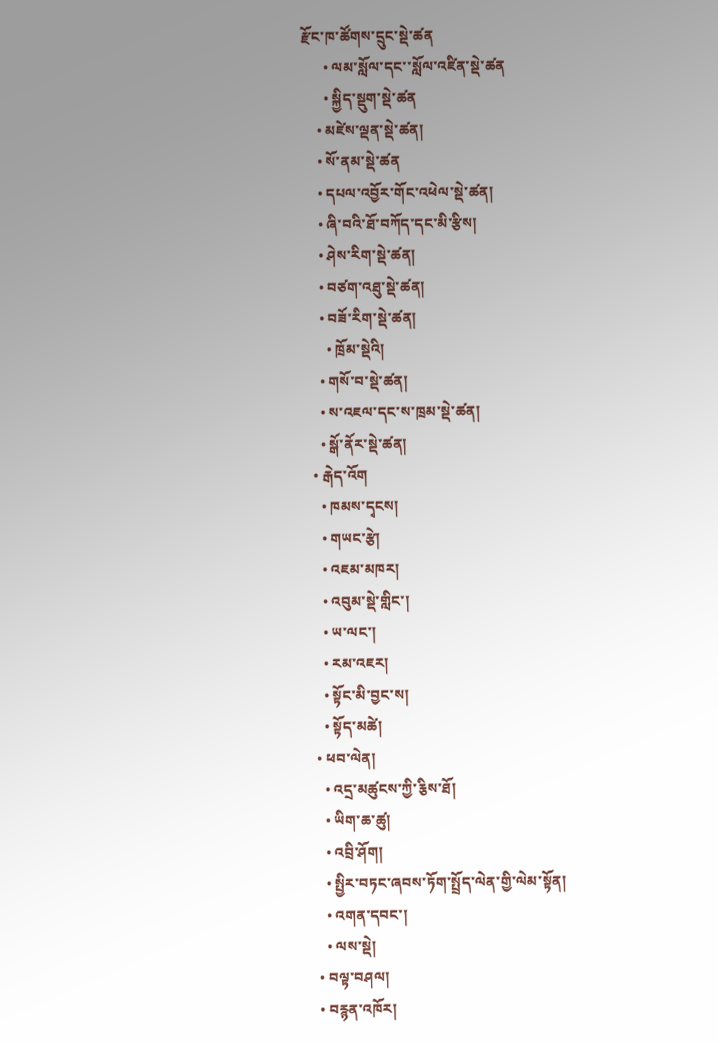རྫོང་ཁ་ཚོགས་དྲུང་སྡེ་ཚན
      • ལམ་སློལ་དང་་སློལ་འཛིན་སྡེ་ཚན
      • སྐྱིད་སྡུག་སྡེ་ཚན
    • མཛེས་ལྡན་སྡེ་ཚན།
    • སོ་ནམ་སྡེ་ཚན
    • དཔལ་འབྱོར་གོང་འཕེལ་སྡེ་ཚན།
    • ཞི་བའི་ཐོ་བཀོད་དང་མི་རྩིས།
    • ཤེས་རིག་སྡེ་ཚན།
    • བཙག་འཐུ་སྡེ་ཚན།
    • བཟོ་རིག་སྡེ་ཚན།
      • ཁྲོམ་སྡེའི།
    • གསོ་བ་སྡེ་ཚན།
    • ས་འཇལ་དང་ས་ཁྲམ་སྡེ་ཚན།
    • སྒོ་ནོར་སྡེ་ཚན།
  • རྒེད་འོག
    • ཁམས་དྭངས།
    • གཡང་རྩེ།
    • འཇམ་མཁར།
    • འབུམ་སྡེ་གླིང་།
    • ཡ་ལང་།
    • རམ་འཇར།
    • སྟོང་མི་བྱང་ས།
    • སྟོད་མཚེ།
  • ཕབ་ལེན།
    • འདྲ་མཚུངས་ཀྱི་རྕིས་ཐོ།
    • ཡིག་ཆ་ཚུ།
    • འབྲི་ཤོག།
    • སྤྱིར་བཏང་ཞབས་ཏོག་སྤྲོད་ལེན་གྱི་ལེམ་སྟོན།
    • འགན་དབང་།
    • ལས་སྡེ།
  • བལྟ་བཤལ།
  • བརྙན་འཁོར།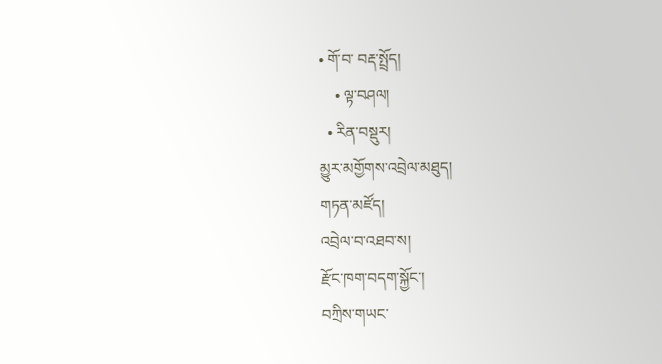• གོ་བ་ བརྡ་སྤྲོད།
    • ལྟ་བཤལ།
  • རིན་བསྡུར།
མྱུར་མགྱོགས་འབྲེལ་མཐུད།
གཏན་མཛོད།
འབྲེལ་བ་འཐབ་ས།
རྫོང་ཁག་བདག་སྐྱོང་།
བཀྲིས་གཡང་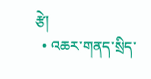རྩེ།
  • འཆར་གནད་སྲིད་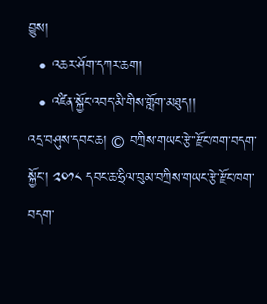བྱུས།
  • འཆར་ཤོག་དཀར་ཆག།
  • འཛིན་སྐྱོང་འབད་མི་གིས་གློག་མཐུད།།
འདྲ་བཤུས་དབང་ཆ། © བཀྲིས་གཡང་རྩེ་་རྫོང་ཁག་བདག་སྐྱོང་། ༢༠༡༨ དབང་ཆ་ཧྲིལ་བུམ་བཀྲིས་གཡང་རྩེ་རྫོང་ཁག་བདག་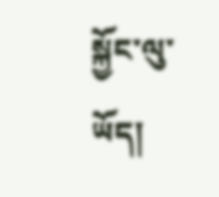སྐྱོང་ལུ་ཡོད།